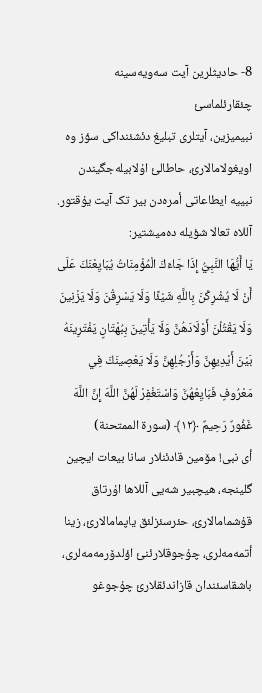8- حادیثلرین آیت سەویەسینە چئقارئلماسئ
نبیمیزین، آیتلری تبلیغ دئشئنداکی سؤز وە اویغولامالارئ، حاطالئ اۇلابیلەجگیندن نبییە ایطاعاتی أمرەدن بیر تک آیت یۇقتور.
آللاە تعالا شؤیلە دەمیشتیر:
يَا أَيُّهَا النَّبِيُّ إِذَا جَاءَكَ الْمُؤْمِنَاتُ يُبَايِعْنَكَ عَلَى أَنْ لَا يُشْرِكْنَ بِاللَّهِ شَيْئًا وَلَا يَسْرِقْنَ وَلَا يَزْنِينَ وَلَا يَقْتُلْنَ أَوْلَادَهُنَّ وَلَا يَأْتِينَ بِبُهْتَانٍ يَفْتَرِينَهُ بَيْنَ أَيْدِيهِنَّ وَأَرْجُلِهِنَّ وَلَا يَعْصِينَكَ فِي مَعْرُوفٍ فَبَايِعْهُنَّ وَاسْتَغْفِرْ لَهُنَّ اللَّهَ إِنَّ اللَّهَ غَفُورٌ رَحِيمٌ ﴿۱۲﴾ (سورة الممتحنة)
أی نبی! مۆمین قادئنلار سانا بیعات ایچین گلینجە، هیچبیر شەیی آللاها اۇرتاق قۇشمامالارئ، حئرسئزلئق یاپمامالارئ، زینا أتمەمەلری، چۇجوقلارئنئ اؤلدۆرمەمەلری، باشقاسئندان قازاندئقلارئ چۇجوغو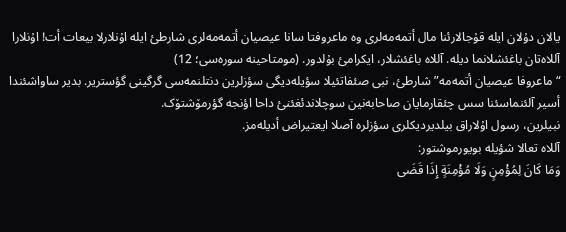یالان دۇلان ایلە قۇجالارئنا مال أتمەمەلری وە ماعروفتا سانا عیصیان أتمەمەلری شارطئ ایلە اۇنلارلا بیعات أت! اۇنلارا آللاەتان باغئشلانما دیلە. آللاە باغئشلار، ایکرامئ بۇلدور. (مومتاحینە سورەسی؛ 12)
“ماعروفا عیصیان أتمەمە” شارطئ، نبی صئفاتئیلا سؤیلەدیگی سؤزلرین دنتلنمەسی گرگینی گؤستریر. بدیر ساواشئندا أسیر آلئنماسئنا سس چئقارمایان صاحابەنین سوچلاندئغئنئ داحا اؤنجە گؤرمۆشتۆک.
نبیلرین، رسول اۇلاراق بیلدیردیکلری سؤزلرە آصلا ایعتیراض أدیلەمز.
آللاە تعالا شؤیلە بویورموشتور:
وَمَا كَانَ لِمُؤْمِنٍ وَلَا مُؤْمِنَةٍ إِذَا قَضَى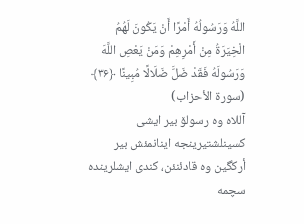اللَّهُ وَرَسُولُهُ أَمْرًا أَنْ يَكُونَ لَهُمُ الْخِيَرَةُ مِنْ أَمْرِهِمْ وَمَنْ يَعْصِ اللَّهَ وَرَسُولَهُ فَقَدْ ضَلَّ ضَلَالًا مُبِينًا ﴿۳۶﴾ (سورة الأحزاب)
آللاە وە رسولۆ بیر ایشی کسینلشتیرینجە اینانمئش بیر أرکگین وە قادئنئن، کندی ایشلریندە سچمە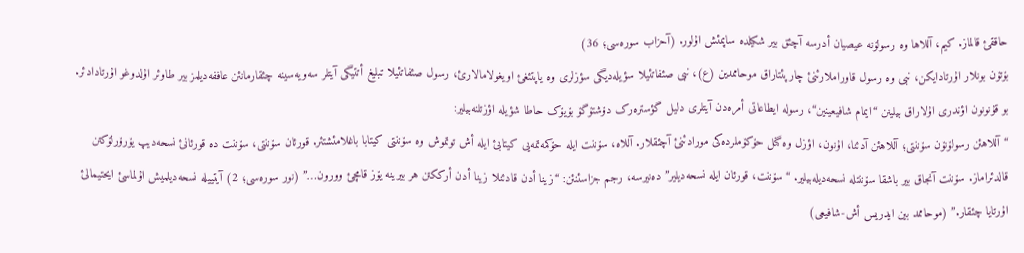حاققئ قالماز. کیم، آللاها وە رسولۆنە عیصیان أدرسە آچئق بیر شکیلدە ساپمئش اۇلور. (آحزاب سورەسی؛ 36)
بۆتۆن بونلار اۇرتادایکن، نبی وە رسول قاوراملارئنئ چارپئتاراق موحاممدین (ع)، نبی صئفاتئیلا سؤیلەدیگی سؤزلری وە یاپتئغئ اویغولامالارئ، رسول صئفاتئیلا تبلیغ أتتیگی آیتلر سەویەسینە چئقارمانئن عاففەدیلمز بیر طاوئر اۇلدوغو اۇرتادادئر.
بو قۇنونون اؤندری اۇلاراق بیلینن “ایمام شافیعینین“، رسولە ایطاعاتی أمرەدن آیتلری دلیل گؤسترەرک دۆشتۆگۆ بۆیۆک حاطا شؤیلە اؤزتلنەبیلیر:
“آللاهئن رسولۆنۆن سۆننتی؛ آللاهئن آدئنا، اۇنون، اؤزل وە گنل حۆکۆملردەکی مورادئنئ آچئقلار. آللاە، سۆننت ایلە حۆکمەتمەیی کیتابئ ایلە أش توتموش وە سۆننتی کیتابا باغلامئشتئر. قورئان سۆننتی، سۆننت دە قورئانئ نسحەدیپ یۆرۆرلۆکتن قالدئراماز. سۆننت آنجاق بیر باشقا سۆننتلە نسحەدیلەبیلیر. “سۆننت، قورئان ایلە نسحەدیلیر” دەنیرسە، رجم جزاسئنئن: “زینا أدن قادئنلا زینا أدن أرککتن هر بیرینە یۆز قامچئ وورون…” (نور سورەسی؛ 2) آیتییلە نسحەدیلمیش اۇلماسئ ایحتیمالئ اۇرتایا چئقار.” (موحاممد بین ایدریس أش-شافیعی)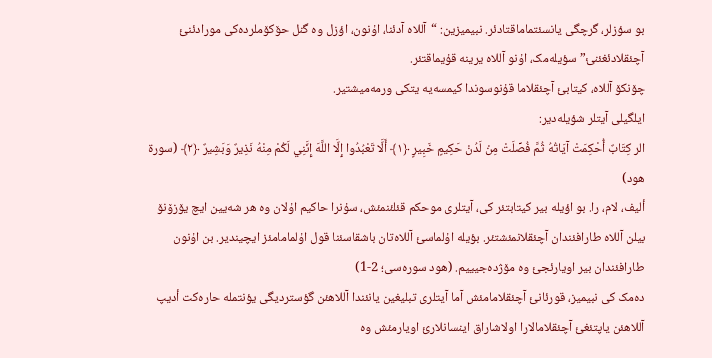بو سؤزلر، گرچگی یانسئتماماقتادئر. نبیمیزین: “آللاە آدئنا، اۇنون، اؤزل وە گنل حۆکۆملردەکی مورادئنئ آچئقلادئغئنئ” سؤیلەمک، اۇنو آللاە یرینە قۇیماقتئر.
چۆنکۆ آللاە، کیتابئ آچئقلاما قۇنوسوندا کیمسەیە یتکی ورمەمیشتیر.
ایلگیلی آیتلر شؤیلەدیر:
الر كِتَابٌ أُحْكِمَتْ آيَاتُهُ ثُمَّ فُصِّلَتْ مِنْ لَدُنْ حَكِيمٍ خَبِيرٍ ﴿۱﴾ أَلَّا تَعْبُدُوا إِلَّا اللَّهَ إِنَّنِي لَكُمْ مِنْهُ نَذِيرٌ وَبَشِيرٌ ﴿۲﴾ (سورة هود)
ألیف، لام، را. بو اؤیلە بیر کیتابتئر کی، آیتلری موحکم قئلئنمئش، سۇنرا حاکیم اۇلان وە هر شەیین ایچ یۆزۆنۆ بیلن آللاە طارافئندان آچئقلانمئشتئر. بؤیلە اۇلماسئ آللاەتان باشقاسئنا قول اۇلمامامئز ایچیندیر. بن اۇنون طارافئندان بیر اویارئجئ وە مۆژدەجیییم. (هود سورەسی؛ 2-1)
دەمک کی نبیمیز، قورئانئ آچئقلامامئش آما آیتلری تبلیغین یانئندا آللاهئن گؤستردیگی یؤنتملە حارەکت أدیپ آللاهئن یاپتئغئ آچئقلامالارا اولاشاراق اینسانلارئ اویارمئش وە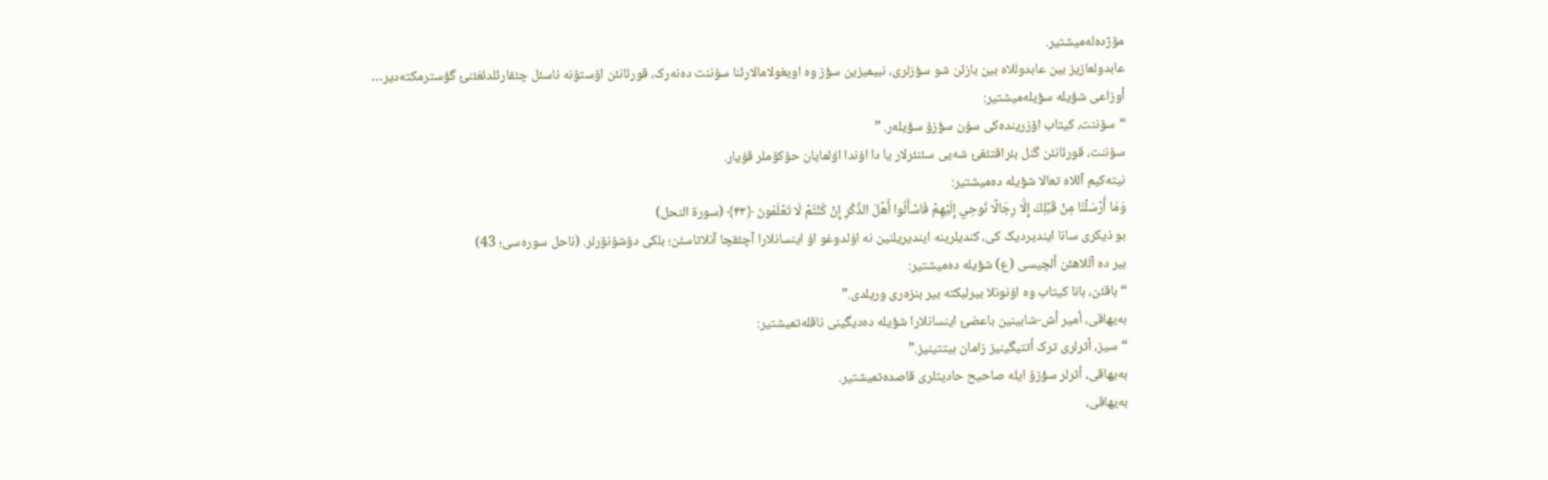مۆژدەلەمیشتیر.
عابدولعازیز بین عابدوللاە بین بازئن شو سؤزلری، نبیمیزین سؤز وە اویغولامالارئنا سۆننت دەنەرک، قورئانئن اۆستۆنە ناسئل چئقارئلدئغئنئ گؤسترمکتەدیر…
أوزاعی شؤیلە سؤیلەمیشتیر:
“سۆننت، کیتاب اۆزریندەکی سۇن سؤزۆ سؤیلەر. ”
سۆننت، قورئانئن گنل بئراقتئغئ شەیی سئنئرلار یا دا اۇندا اۇلمایان حۆکۆملر قۇیار.
نیتەکیم آللاە تعالا شؤیلە دەمیشتیر:
وَمَا أَرْسَلْنَا مِنْ قَبْلِكَ إِلَّا رِجَالًا نُوحِي إِلَيْهِمْ فَاسْأَلُوا أَهْلَ الذِّكْرِ إِنْ كُنْتُمْ لَا تَعْلَمُونَ ﴿۴۳﴾ (سورة النحل)
بو ذیکری سانا ایندیردیک کی، کندیلرینە ایندیریلنین نە اۇلدوغو اۇ اینسانلارا آچئقچا آنلاتاسئن؛ بلکی دۆشۆنۆرلر. (ناحل سورەسی؛ 43)
بیر دە آللاهئن ألچیسی (ع) شؤیلە دەمیشتیر:
“باقئن، بانا کیتاب وە اۇنونلا بیرلیکتە بیر بنزەری وریلدی.”
بەیهاقی، أمیر أش-شابینین باعضئ اینسانلارا شؤیلە دەدیگینی ناقلەتمیشتیر:
“سیز، أثرلری ترک أتتیگینیز زامان بیتتینیز.”
بەیهاقی، أثرلر سؤزۆ ایلە صاحیح حادیثلری قاصدەتمیشتیر.
بەیهاقی،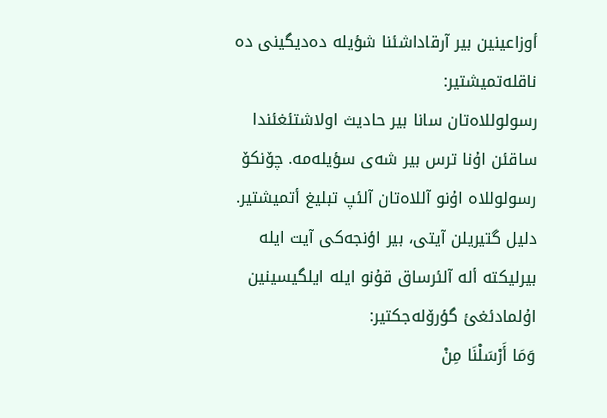أوزاعینین بیر آرقاداشئنا شؤیلە دەدیگینی دە ناقلەتمیشتیر:
رسولوللاەتان سانا بیر حادیث اولاشتئغئندا ساقئن اۇنا ترس بیر شەی سؤیلەمە. چۆنکۆ رسولوللاە اۇنو آللاەتان آلئپ تبلیغ أتمیشتیر.
دلیل گتیریلن آیتی، بیر اؤنجەکی آیت ایلە بیرلیکتە ألە آلئرساق قۇنو ایلە ایلگیسینین اۇلمادئغئ گؤرۆلەجکتیر:
وَمَا أَرْسَلْنَا مِنْ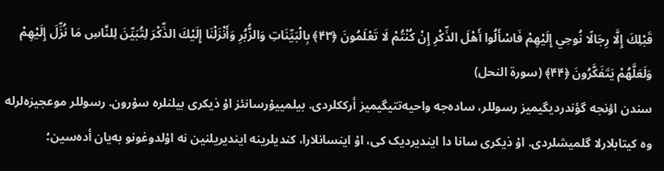قَبْلِكَ إِلَّا رِجَالًا نُوحِي إِلَيْهِمْ فَاسْأَلُوا أَهْلَ الذِّكْرِ إِنْ كُنْتُمْ لَا تَعْلَمُونَ ﴿۴۳﴾ بِالْبَيِّنَاتِ وَالزُّبُرِ وَأَنْزَلْنَا إِلَيْكَ الذِّكْرَ لِتُبَيِّنَ لِلنَّاسِ مَا نُزِّلَ إِلَيْهِمْ وَلَعَلَّهُمْ يَتَفَكَّرُونَ ﴿۴۴﴾ (سورة النحل)
سندن اؤنجە گؤندردیگیمیز رسوللر، سادەجە واحیەتتیگیمیز أرککلردی. بیلمییۇرسانئز اۇ ذیکری بیلنلرە سۇرون. رسوللر موعجیزەلرلە وە کیتابلارلا گلمیشلردی. اۇ ذیکری سانا دا ایندیردیک کی، اۇ اینسانلارا، کندیلرینە ایندیریلنین نە اۇلدوغونو بەیان أدەسین؛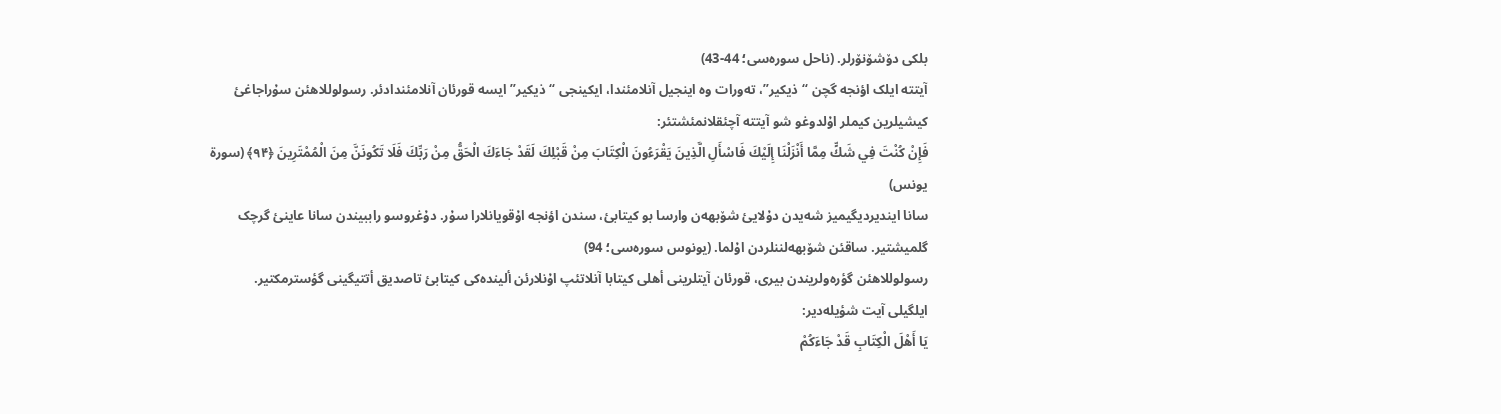بلکی دۆشۆنۆرلر. (ناحل سورەسی؛ 44-43)
آیتتە ایلک اؤنجە گچن “ذیکیر”، تەورات وە اینجیل آنلامئندا، ایکینجی “ذیکیر” ایسە قورئان آنلامئندادئر. رسولوللاهئن سۇراجاغئ کیشیلرین کیملر اۇلدوغو شو آیتتە آچئقلانمئشتئر:
فَإِنْ كُنْتَ فِي شَكٍّ مِمَّا أَنْزَلْنَا إِلَيْكَ فَاسْأَلِ الَّذِينَ يَقْرَءُونَ الْكِتَابَ مِنْ قَبْلِكَ لَقَدْ جَاءَكَ الْحَقُّ مِنْ رَبِّكَ فَلَا تَكُونَنَّ مِنَ الْمُمْتَرِينَ ﴿۹۴﴾ (سورة یونس)
سانا ایندیردیگیمیز شەیدن دۇلایئ شۆبهەن وارسا بو کیتابئ، سندن اؤنجە اۇقویانلارا سۇر. دۇغروسو راببیندن سانا عاینئ گرچک گلمیشتیر. ساقئن شۆبهەلننلردن اۇلما. (یونوس سورەسی؛ 94)
رسولوللاهئن گؤرەولریندن بیری، قورئان آیتلرینی أهلی کیتابا آنلاتئپ اۇنلارئن ألیندەکی کیتابئ تاصدیق أتتیگینی گؤسترمکتیر.
ایلگیلی آیت شؤیلەدیر:
يَا أَهْلَ الْكِتَابِ قَدْ جَاءَكُمْ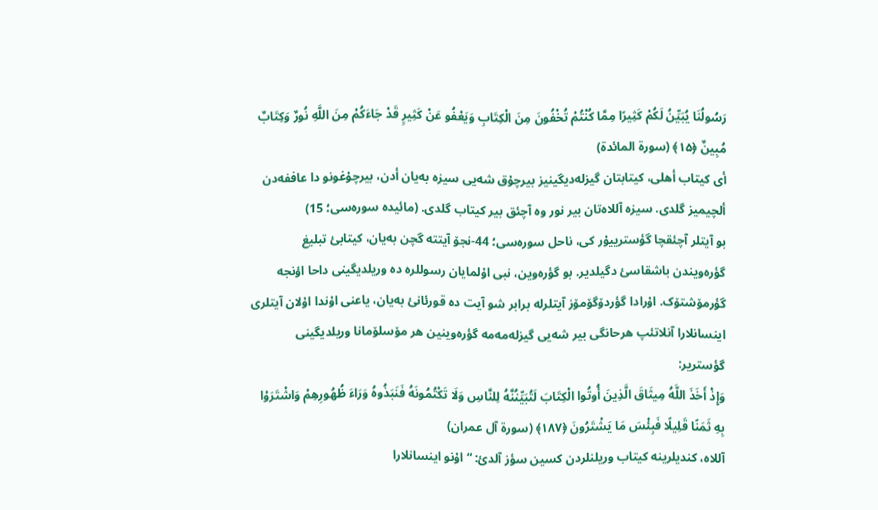رَسُولُنَا يُبَيِّنُ لَكُمْ كَثِيرًا مِمَّا كُنْتُمْ تُخْفُونَ مِنَ الْكِتَابِ وَيَعْفُو عَنْ كَثِيرٍ قَدْ جَاءَكُمْ مِنَ اللَّهِ نُورٌ وَكِتَابٌ مُبِينٌ ﴿۱۵﴾ (سورة المائدة)
أی کیتاب أهلی، کیتابتان گیزلەدیگینیز بیرچۇق شەیی سیزە بەیان أدن، بیرچۇغونو دا عاففەدن ألچیمیز گلدی. سیزە آللاەتان بیر نور وە آچئق بیر کیتاب گلدی. (مائیدە سورەسی؛ 15)
بو آیتلر آچئقچا گؤسترییۇر کی، ناحل سورەسی؛ 44-نجۆ آیتتە گچن بەیان، کیتابئ تبلیغ گؤرەویندن باشقاسئ دگیلدیر. بو گؤرەوین، نبی اۇلمایان رسوللرە دە وریلدیگینی داحا اؤنجە گؤرمۆشتۆک. اۇرادا گؤردۆگۆمۆز آیتلرلە برابر شو آیت دە قورئانئ بەیان، یاعنی اۇندا اۇلان آیتلری اینسانلارا آنلاتئپ هرحانگی بیر شەیی گیزلەمەمە گؤرەوینین هر مۆسلۆمانا وریلدیگینی گؤستریر:
وَإِذْ أَخَذَ اللَّهُ مِيثَاقَ الَّذِينَ أُوتُوا الْكِتَابَ لَتُبَيِّنُنَّهُ لِلنَّاسِ وَلَا تَكْتُمُونَهُ فَنَبَذُوهُ وَرَاءَ ظُهُورِهِمْ وَاشْتَرَوْا بِهِ ثَمَنًا قَلِيلًا فَبِئْسَ مَا يَشْتَرُونَ ﴿۱۸۷﴾ (سورة آل عمران)
آللاە، کندیلرینە کیتاب وریلنلردن کسین سؤز آلدئ: “اۇنو اینسانلارا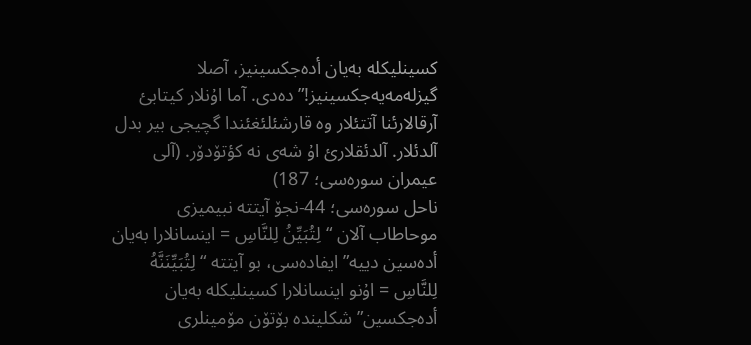کسینلیکلە بەیان أدەجکسینیز، آصلا گیزلەمەیەجکسینیز!” دەدی. آما اۇنلار کیتابئ آرقالارئنا آتتئلار وە قارشئلئغئندا گچیجی بیر بدل آلدئلار. آلدئقلارئ اۇ شەی نە کؤتۆدۆر. (آلی عیمران سورەسی؛ 187)
ناحل سورەسی؛ 44-نجۆ آیتتە نبیمیزی موحاطاب آلان “لِتُبَیِّنُ لِلنَّاسِ = اینسانلارا بەیان أدەسین دییە” ایفادەسی، بو آیتتە “لِتُبَیِّنَنَّەُ لِلنَّاسِ = اۇنو اینسانلارا کسینلیکلە بەیان أدەجکسین” شکلیندە بۆتۆن مۆمینلری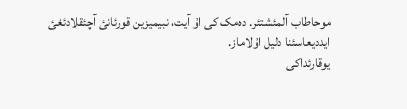موحاطاب آلمئشتئر. دەمک کی اۇ آیت، نبیمیزین قورئانئ آچئقلادئغئ ایددیعاسئنا دلیل اۇلاماز.
یوقارئداکی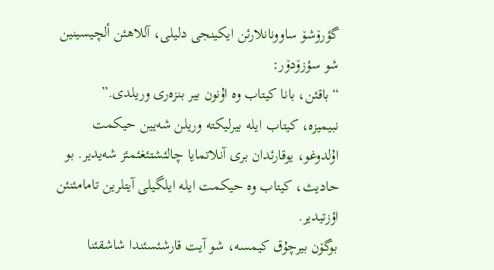گؤرۆشۆ ساوونانلارئن ایکینجی دلیلی، آللاهئن ألچیسینین شو سؤزۆدۆر:
“باقئن، بانا کیتاب وە اۇنون بیر بنزەری وریلدی.”
نبیمیزە، کیتاب ایلە بیرلیکتە وریلن شەیین حیکمت اۇلدوغو، یوقارئدان بری آنلاتمایا چالئشتئغئمئز شەیدیر. بو حادیث، کیتاب وە حیکمت ایلە ایلگیلی آیتلرین تامامئنئن اؤزتیدیر.
بوگۆن بیرچۇق کیمسە، شو آیت قارشئسئندا شاشقئنا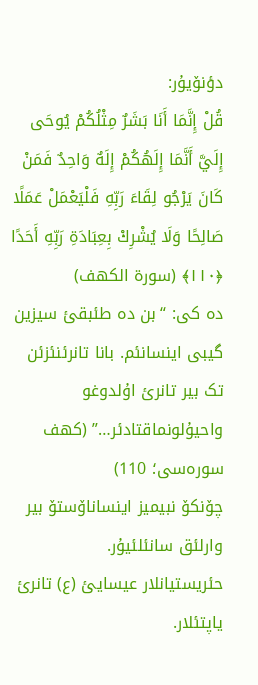دؤنۆیۇر:
قُلْ إِنَّمَا أَنَا بَشَرٌ مِثْلُكُمْ يُوحَى إِلَيَّ أَنَّمَا إِلَهُكُمْ إِلَهٌ وَاحِدٌ فَمَنْ كَانَ يَرْجُو لِقَاءَ رَبِّهِ فَلْيَعْمَلْ عَمَلًا صَالِحًا وَلَا يُشْرِكْ بِعِبَادَةِ رَبِّهِ أَحَدًا ﴿۱۱۰﴾ (سورة الکهف)
دە کی: “بن دە طئبقئ سیزین گیبی اینسانئم. بانا تانرئنئزئن تک بیر تانرئ اۇلدوغو واحیۇلونماقتادئر…” (کهف سورەسی؛ 110)
چۆنکۆ نبیمیز اینساناۆستۆ بیر وارلئق سانئلئیۇر.
حئریستیانلار عیسایئ (ع) تانرئ یاپتئلار.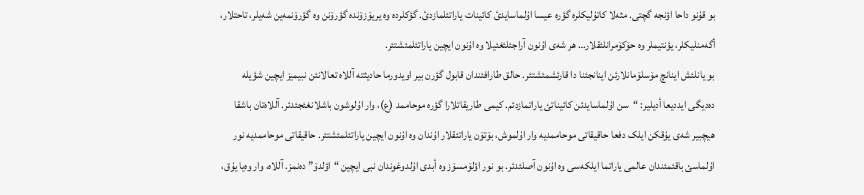بو قۇنو داحا اؤنجە گچتی. مثەلا کاتۇلیکلرە گؤرە عیسا اۇلماسایدئ کائینات یاراتئلمازدئ. گؤکلردە وە یریۆزۆندە گؤرۆنن وە گؤرۆنمەین شەیلر، تاحتلار، أگەمنلیکلر، یؤنتیملر وە حۆکۆمرانلئقلار… هر شەی اۇنون آراجئلئغئیلا وە اۇنون ایچین یاراتئلمئشتئر.
بو یانلئش اینانچ مۆسلۆمانلارئن اینانجئنا دا قارئشمئشتئر. حالق طارافئندان قابول گؤرن بیر اویدورما حادیثتە آللاە تعالانئن نبیمیز ایچین شؤیلە دەدیگی ایددیعا أدیلیر: “سن اۇلماسایدئن کائیناتئ یاراتمازدئم. کیمی طاریقاتلارا گؤرە موحاممد (ع)، وار اۇلوشون باشلانغئجئدئر. آللاەتان باشقا هیچبیر شەی یۇقکن ایلک دفعا حاقیقاتی موحاممدیە وار اۇلموش، بۆتۆن یاراتئقلار اۇندان وە اۇنون ایچین یاراتئلمئشتئر. حاقیقاتی موحاممدیە نور اۇلماسئ باقئمئندان عالمی یاراتما ایلکەسی وە اۇنون آصلئدئر. بو نور اؤلۆمسۆز وە أبدی اۇلدوغوندان نبی ایچین “اؤلدۆ” دەنمز. آللاە، وار وەیا یۇق،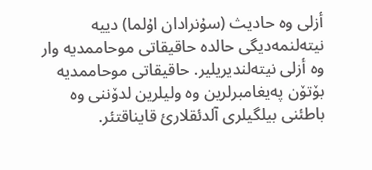أزلی وە حادیث (سۇنرادان اۇلما) دییە نیتەلنمەدیگی حالدە حاقیقاتی موحاممدیە وار وە أزلی نیتەلندیریلیر. حاقیقاتی موحاممدیە بۆتۆن پەیغامبرلرین وە ولیلرین لدۆننی وە باطئنی بیلگیلری آلدئقلارئ قایناقتئر.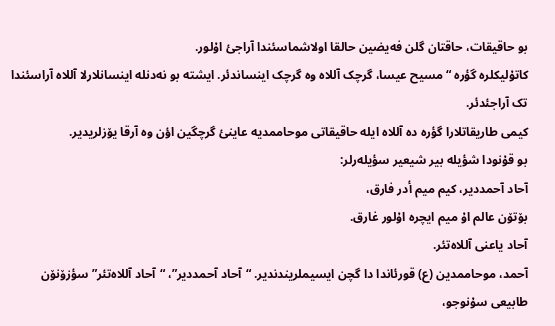بو حاقیقات، حاقتان گلن فەیضین حالقا اولاشماسئندا آراجئ اۇلور.
کاتۇلیکلرە گؤرە “مسیح عیسا، گرچک آللاە وە گرچک اینساندئر. ایشتە بو نەدنلە اینسانلارلا آللاە آراسئندا تک آراجئدئر.
کیمی طاریقاتلارا گؤرە دە آللاە ایلە حاقیقاتی موحاممدیە عاینئ گرچگین اؤن وە آرقا یۆزلریدیر.
بو قۇنودا شؤیلە بیر شیعیر سؤیلەرلر:
آحاد آحمددیر، کیم میم أدر فارق،
بۆتۆن عالم اۇ میم ایچرە اۇلور غارق.
آحاد یاعنی آللاەتئر.
آحمد، موحاممدین (ع) قورئاندا دا گچن ایسیملریندندیر. “آحاد آحمددیر”، “آحاد آللاەتئر” سؤزۆنۆن طابیعی سۇنوجو،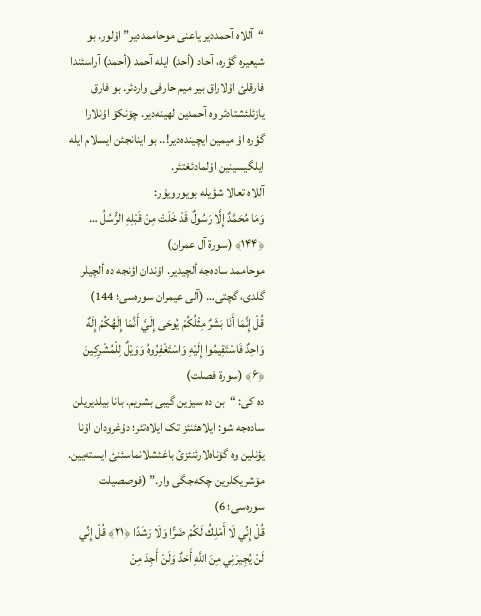“آللاە آحمددیر یاعنی موحاممددیر” اۇلور. بو شیعیرە گؤرە، آحاد (أحد) ایلە آحمد (أحمد) آراسئندا فارقلئ اۇلاراق بیر میم حارفی واردئر. بو فارق یازئلئشتادئر وە آحمدین لهینەدیر. چۆنکۆ اۇنلارا گؤرە اۇ میمین ایچیندەدیر!.. بو اینانجئن ایسلام ایلە ایلگیسینین اۇلمادئغتئر.
آللاە تعالا شؤیلە بویورویۇر:
وَمَا مُحَمَّدٌ إِلَّا رَسُولٌ قَدْ خَلَتْ مِنْ قَبْلِهِ الرُّسُلُ … ﴿۱۴۴﴾ (سورة آل عمران)
موحاممد سادەجە ألچیدیر. اۇندان اؤنجە دە ألچیلر گلدی، گچتی… (آلی عیمران سورەسی؛ 144)
قُلْ إِنَّمَا أَنَا بَشَرٌ مِثْلُكُمْ يُوحَى إِلَيَّ أَنَّمَا إِلَهُكُمْ إِلَهٌ وَاحِدٌ فَاسْتَقِيمُوا إِلَيْهِ وَاسْتَغْفِرُوهُ وَوَيْلٌ لِلْمُشْرِكِينَ ﴿۶﴾ (سورة فصلت)
دە کی: “بن دە سیزین گیبی بشریم. بانا بیلدیریلن سادەجە شو: ایلاهئنئز تک ایلاەتئر؛ دۇغرودان اۇنا یؤنلین وە گۆناەلارئنئزئ باغئشلانماسئنئ ایستەیین. مۆشریکلرین چکەجگی وار.” (فوصصیلت سورەسی؛ 6)
قُلْ إِنِّي لَا أَمْلِكُ لَكُمْ ضَرًّا وَلَا رَشَدًا ﴿۲۱﴾ قُلْ إِنِّي لَنْ يُجِيرَنِي مِنَ اللَّهِ أَحَدٌ وَلَنْ أَجِدَ مِنْ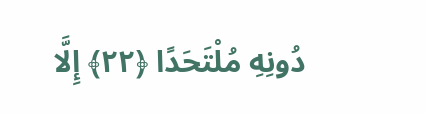دُونِهِ مُلْتَحَدًا ﴿۲۲﴾ إِلَّا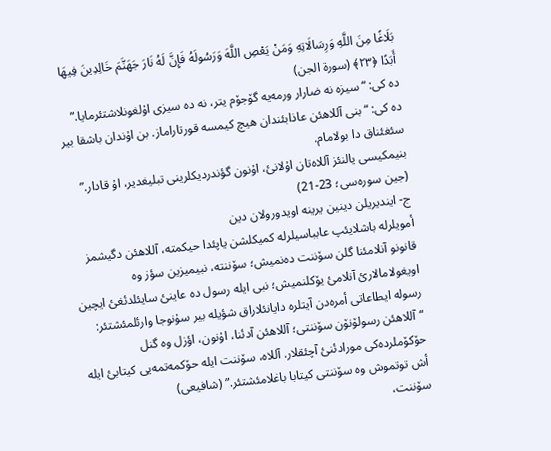بَلَاغًا مِنَ اللَّهِ وَرِسَالَاتِهِ وَمَنْ يَعْصِ اللَّهَ وَرَسُولَهُ فَإِنَّ لَهُ نَارَ جَهَنَّمَ خَالِدِينَ فِيهَا أَبَدًا ﴿۲۳﴾ (سورة الجن)
دە کی: “سیزە نە ضارار ورمەیە گۆجۆم یتر، نە دە سیزی اۇلغونلاشتئرمایا.”
دە کی: “بنی آللاهئن عاذابئندان هیچ کیمسە قورتاراماز. بن اۇندان باشقا بیر سئغئناق دا بولامام.
بنیمکیسی یالنئز آللاەتان اۇلانئ، اۇنون گؤندردیکلرینی تبلیغدیر، اۇ قادار.” (جین سورەسی؛ 23-21)
ج- ایندیریلن دینین یرینە اویدورولان دین
أمویلرلە باشلایئپ عابباسیلرلە کمیکلشن یاپئدا حیکمتە، آللاهئن دگیشمز قانونو آنلامئنا گلن سۆننت دەنمیش؛ سۆننتە، نبیمیزین سؤز وە اویغولامالارئ آنلامئ یۆکلنمیش؛ نبی ایلە رسول دە عاینئ سایئلدئغئ ایچین رسولە ایطاعاتی أمرەدن آیتلرە دایانئلاراق شؤیلە بیر سۇنوجا وارئلمئشتئر:
“آللاهئن رسولۆنۆن سۆننتی؛ آللاهئن آدئنا، اۇنون، اؤزل وە گنل حۆکۆملردەکی مورادئنئ آچئقلار. آللاە، سۆننت ایلە حۆکمەتمەیی کیتابئ ایلە أش توتموش وە سۆننتی کیتابا باغلامئشتئر.” (شافیعی)
سۆننت،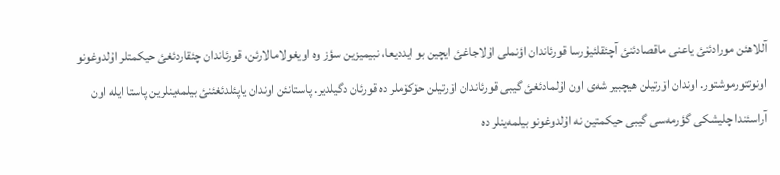آللاهئن مورادئنئ یاعنی ماقصادئنئ آچئقلئیۇرسا قورئاندان اؤنملی اۇلاجاغئ ایچین بو ایددیعا، نبیمیزین سؤز وە اویغولامالارئن، قورئاندان چئقاردئغئ حیکمتلر اۇلدوغونو اونوتتورموشتور. اوندان اۆرتیلن هیچبیر شەی اون اۇلمادئغئ گیبی قورئاندان اۆرتیلن حۆکۆملر دە قورئان دگیلدیر. پاستانئن اوندان یاپئلدئغئنئ بیلمەینلرین پاستا ایلە اون آراسئندا چلیشکی گؤرمەسی گیبی حیکمتین نە اۇلدوغونو بیلمەینلر دە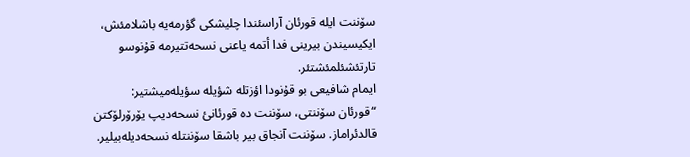سۆننت ایلە قورئان آراسئندا چلیشکی گؤرمەیە باشلامئش، ایکیسیندن بیرینی فدا أتمە یاعنی نسحەتتیرمە قۇنوسو تارتئشئلمئشتئر.
ایمام شافیعی بو قۇنودا اؤزتلە شؤیلە سؤیلەمیشتیر:
“قورئان سۆننتی، سۆننت دە قورئانئ نسحەدیپ یۆرۆرلۆکتن قالدئراماز. سۆننت آنجاق بیر باشقا سۆننتلە نسحەدیلەبیلیر.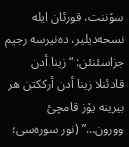سۆننت، قورئان ایلە نسحەدیلیر، دەنیرسە رجیم جزاسئنئن: “زینا أدن قادئنلا زینا أدن أرککتن هر بیرینە یۆز قامچئ وورون…” (نور سورەسی؛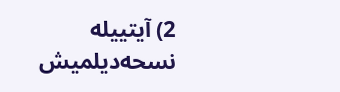2) آیتییلە نسحەدیلمیش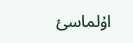اۇلماسئ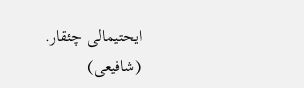ایحتیمالی چئقار. (شافیعی)